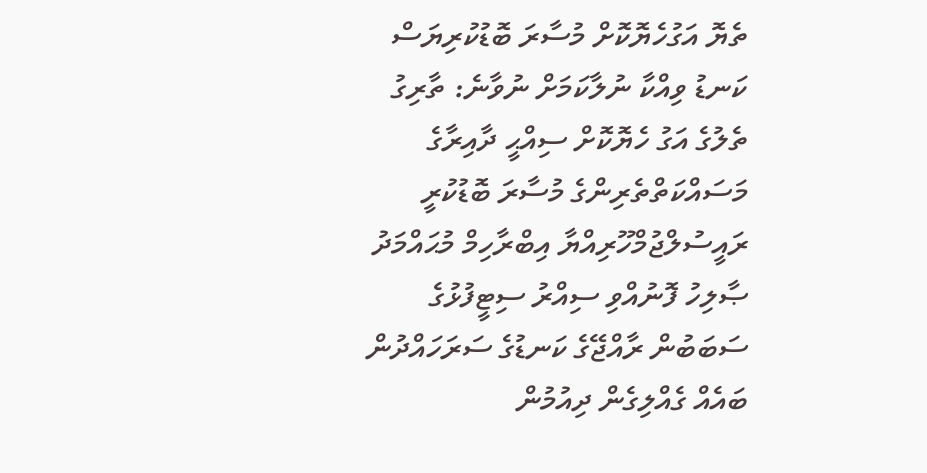ތެޔޮ އަގުހެޔޮކޮށް މުސާރަ ބޮޑުކުރިޔަސް ކަނޑު ވިއްކާ ނުލާކަމަށް ނުވާނެ: ތާރިގު
ތެލުގެ އަގު ހެޔޮކޮށް ސިއްޙީ ދާއިރާގެ މަސައްކަތްތެރިންގެ މުސާރަ ބޮޑުކުރީ ރައީސުލްޖުމްހޫރިއްޔާ އިބްރާހިމް މުޙައްމަދު ޞާލިހު ފޮނުއްވި ސިއްރު ސިޓީފުޅުގެ ސަބަބުން ރާއްޖޭގެ ކަނޑުގެ ސަރަހައްދުން ބައެއް ގެއްލިގެން ދިއުމުން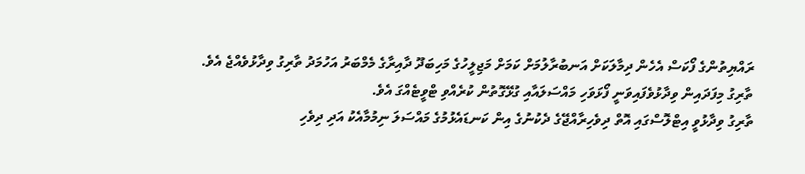ރައްޔިތުންގެ ފޯކަސް އެހެން ދިމާލަކަށް އަނބުރާލުމަށް ކަމަށް މަޖިލީހުގެ މަހިބަދޫ ދާއިރާގެ މެމްބަރު އަހުމަދު ތާރިގު ވިދާޅުވެއްޖެ އެވެ.
ތާރިގު މިފަދައިން ވިދާޅުވެފައިވަނީ ފޯޅަވަހި މައްސަލައާއި ގުޅޭގޮތުން ކުރެއްވި ޓްވީޓެއްގަ އެވެ.
ތާރިގު ވިދާޅުވީ އިޓްލޮސްގައި އޮތް ދިވެހިރާއްޖޭގެ ދެކުނުގެ އިން ކަނޑައެޅުމުގެ މައްސަލަ ނިމުމާއެކު އަދި ދިވެހި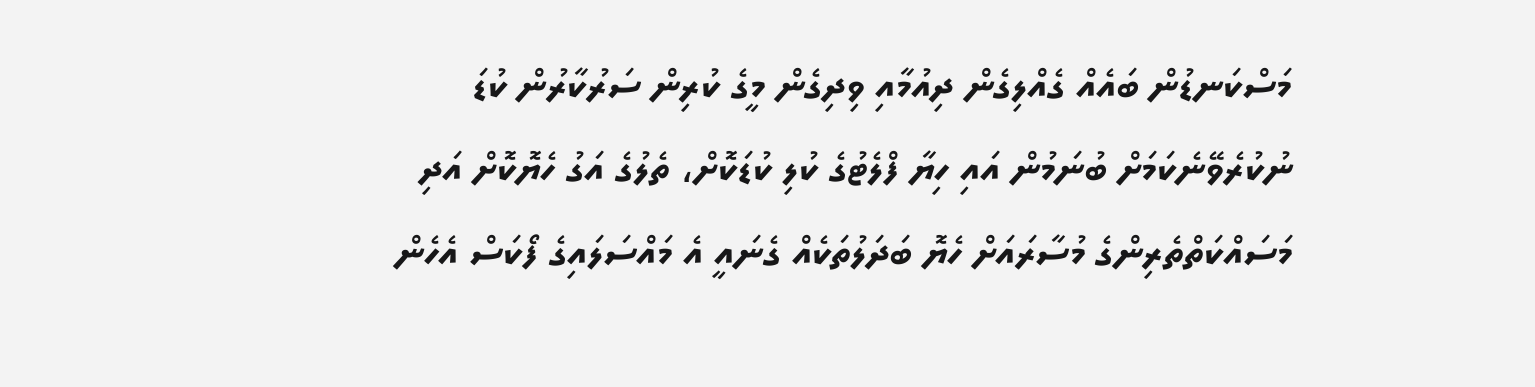މަސްކަނޑުން ބައެއް ގެއްލިގެން ދިއުމާއި ވިދިގެން މީގެ ކުރިން ސަރުކާރުން ކުޑަ ނުކުރެވޭނެކަމަށް ބުނަމުން އައި ހިޔާ ފްލެޓުގެ ކުލި ކުޑަކޮށް، ތެލުގެ އަގު ހެޔޮކޮށް އަދި މަސައްކަތްތެރިންގެ މުސާރައަށް ހެޔޮ ބަދަލުތަކެއް ގެނައީ އެ މައްސަލައިގެ ފޯކަސް އެހެން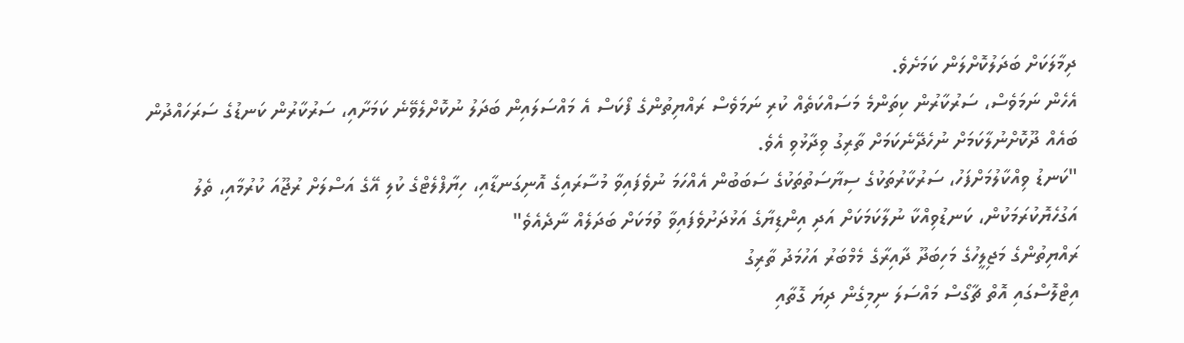ދިމާލަކަށް ބަދަލުކޮށްލަން ކަމަށެވެ.
އެހެން ނަމަވެސް، ސަރުކާރުން ކިތަންމެ މަސައްކަތެއް ކުރި ނަމަވެސް ރައްޔިތުންގެ ފޯކަސް އެ މައްސަލައިން ބަދަލު ނުކޮށްލެވޭނެ ކަމަށާއި، ސަރުކާރުން ކަނޑުގެ ސަރަހައްދުން ބައެއް ދޫކޮށްނުލާކަމަށް ނުހެދޭނެކަމަށް ތާރިގު ވިދާޅުވި އެވެ.
"ކަނޑު ވިއްކާލުމަށްފަހު، ސަރުކާރުތަކުގެ ސިޔާސަތުތަކުގެ ސަބަބުން އެއްހަމަ ނުވެފައިވާ މުސާރައިގެ އޮނިގަނޑާއި، ހިޔާފްލެޓްގެ ކުލި އޭގެ އަސްލަށް ރުޖޫއަ ކުރުމާއި، ތެލު އަގުހެޔޮކުރަމަކުން، ކަނޑުވިއްކާ ނުލާކަމަކަށް އަދި އިންޑިޔާގެ އަޅުދަށުވެފައިވާ ވުމަކަށް ބަދަލެއް ނާދެއެވެ"
ރައްޔިތުންގެ މަޖިލީހުގެ މަހިބަދޫ ދާއިރާގެ މެމްބަރު އަހުމަދު ތާރިގު
އިޓްލޮސްގައި އޮތް ޗާގޯސް މައްސަލަ ނިމިގެން ދިޔަ ގޮތާއި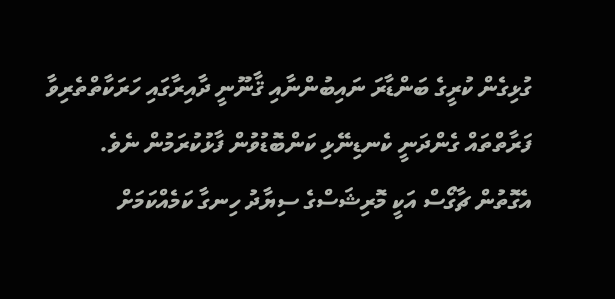ގުޅިގެން ކުރީގެ ބަންޑާރަ ނައިބުންނާއި ޤާނޫނީ ދާއިރާގައި ހަރަކާތްތެރިވާ ފަރާތްތައް ގެންދަނީ ކެނޑިނޭޅި ކަންބޮޑުވުން ފާޅުކުރަމުން ނެވެ.
އެގޮތުން ޗާގޯސް އަކީ މޮރިޝަސްގެ ސިޔާދު ހިނގާ ކަމެއްކަމަށް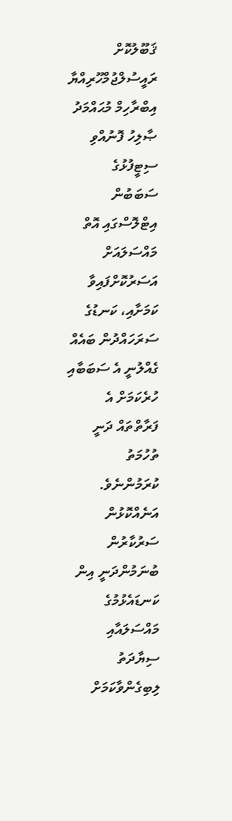ޤަބޫލުކޮށް ރައީސުލްޖުމްހޫރިއްޔާ އިބްރާހިމް މުޙައްމަދު ޞާލިހު ފޮނުއްވި ސިޓީފުޅުގެ ސަބަބުން އިޓްލޮސްގައި އޮތް މައްސަލައަށް އަސަރުކޮށްފައިވާ ކަމަށާއި، ކަނޑުގެ ސަރަހައްދުން ބައެއް ގެއްލުނީ އެ ސަބަބާއި ހުރެކަމަށް އެ ފަރާތްތައް ދަނީ ތުހުމަތު ކުރަމުންނެވެ.
އަނެއްކޮޅުން ސަރުކާރުން ބުނަމުންދަނީ އިން ކަނޑައެޅުމުގެ މައްސަލައާއި ސިޔާދަތު ލިބިގެންވާކަމަށް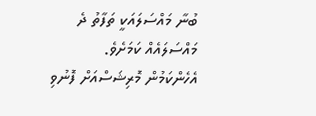ބުނާ މައްސަލައަކީ ތަފާތު ދެ މައްސަލައެއް ކަމަށެވެ.
އެހެންކަމުން މޮރިޝަސްއަށް ފޮނުވި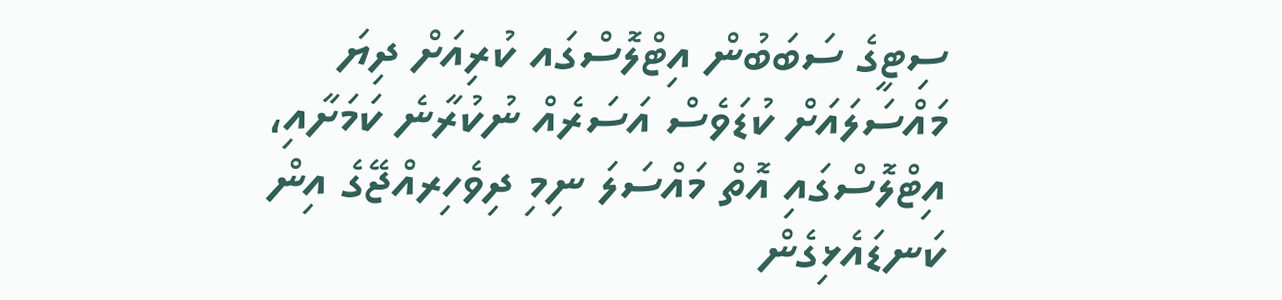ސިޓީގެ ސަބަބުން އިޓްލޮސްގައ ކުރިއަށް ދިޔަ މައްސަލައަށް ކުޑަވެސް އަސަރެއް ނުކުރާނެ ކަމަށާއި، އިޓްލޮސްގައި އޮތް މައްސަލަ ނިމި ދިވެހިރއްޖޭގެ އިން ކަނޑައެޅިގެން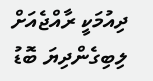ދިއުމަކީ ރާއްޖެއަށް ލިބިގެންދިޔަ ބޮޑު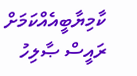ކާމިޔާބީއެއްކަމަށް ރައީސް ޞާލިހު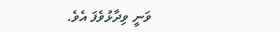ވަނީ ވިދާޅުވެފަ އެވެ.